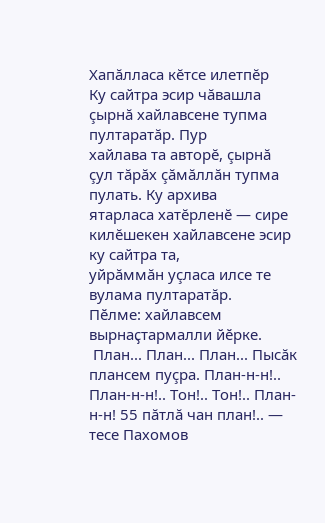Хапăлласа кĕтсе илетпĕр
Ку сайтра эсир чăвашла çырнă хайлавсене тупма пултаратăр. Пур
хайлава та авторĕ, çырнă çул тăрăх çăмăллăн тупма пулать. Ку архива
ятарласа хатĕрленĕ — сире килĕшекен хайлавсене эсир ку сайтра та,
уйрăммăн уçласа илсе те вулама пултаратăр.
Пӗлме: хайлавсем вырнаҫтармалли йӗрке.
 План... План... План... Пысăк плансем пуçра. План-н-н!.. План-н-н!.. Тон!.. Тон!.. План-н-н! 55 пăтлă чан план!.. — тесе Пахомов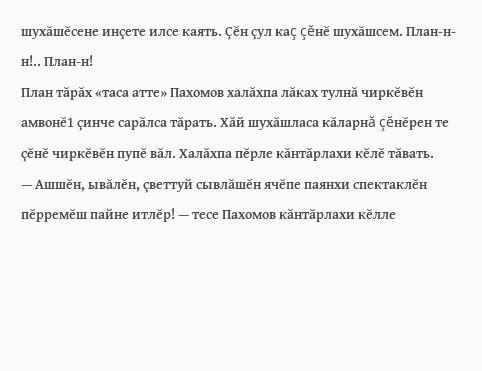шухăшĕсене инçете илсе каять. Çĕн çул каç çĕнĕ шухăшсем. План-н-н!.. План-н!
План тăрăх «таса атте» Пахомов халăхпа лăках тулнă чиркĕвĕн амвонĕ1 çинче сарăлса тăрать. Хăй шухăшласа кăларнă çĕнĕрен те çĕнĕ чиркĕвĕн пупĕ вăл. Халăхпа пĕрле кăнтăрлахи кĕлĕ тăвать.
— Ашшĕн, ывăлĕн, çветтуй сывлăшĕн ячĕпе паянхи спектаклĕн пĕрремĕш пайне итлĕр! — тесе Пахомов кăнтăрлахи кĕлле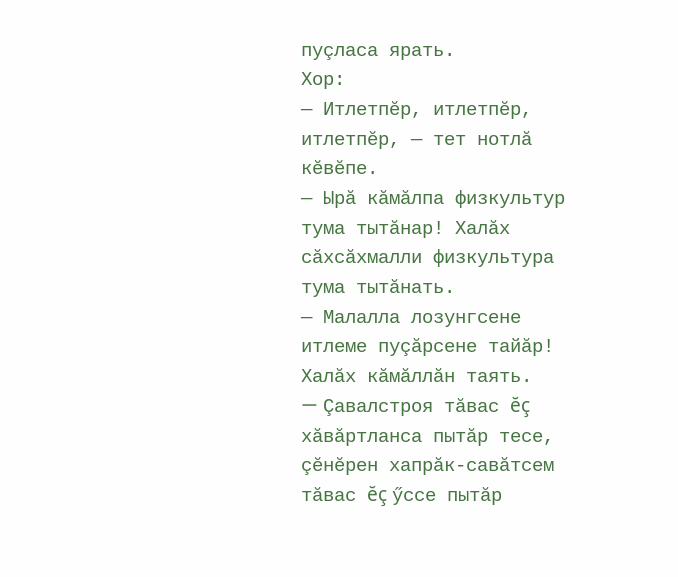пуçласа ярать.
Хор:
— Итлетпĕр, итлетпĕр, итлетпĕр, — тет нотлă кĕвĕпе.
— Ырă кăмăлпа физкультур тума тытăнар! Халăх сăхсăхмалли физкультура тума тытăнать.
— Малалла лозунгсене итлеме пуçăрсене тайăр!
Халăх кăмăллăн таять.
— Çавалстроя тăвас ĕç хăвăртланса пытăр тесе, çĕнĕрен хапрăк-савăтсем тăвас ĕç ӳссе пытăр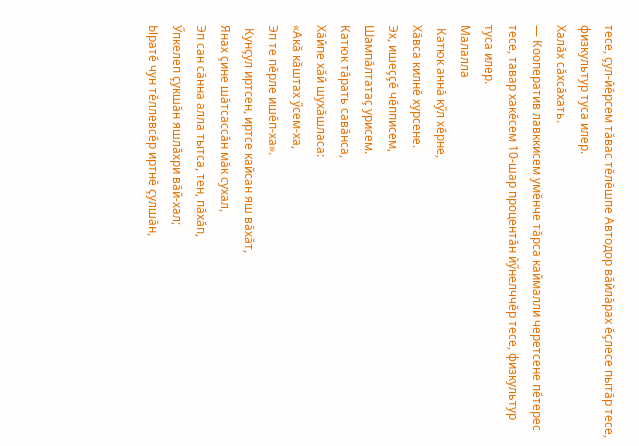тесе, çул-йĕрсем тăвас тĕлĕшпе Автодор вăйлăрах ĕçлесе пытăр тесе, физкультур туса илер.
Халăх сăхсăхать.
— Кооператив лавккисем умĕнче тăрса каймалли черетсене пĕтерес тесе, тавар хакĕсем 10-шар процентăн йӳнелччĕр тесе, физкультур туса илер.
Малалла
 Катюк аннă кӳл хĕрне,
Хăвса килнĕ хурсене.
Эх, ишеççĕ чĕпписем,
Шампăлтатаç урисем.
Катюк тăрать савăнса,
Хăйпе хăй шухăшласа:
«Акă кăштах ӳсем-ха,
Эп те пĕрле ишĕп-ха».
 Кунçул иртсен, иртсе кайсан яш вăхăт,
Янах çине шăтсассăн мăк сухал,
Эп сан сăнна алла тытса, тен, пăхăп,
Ӳпкелеп çукшăн яшлăхри вăй-хал;
Ыратĕ чун тĕллевсĕр иртнĕ çулшăн,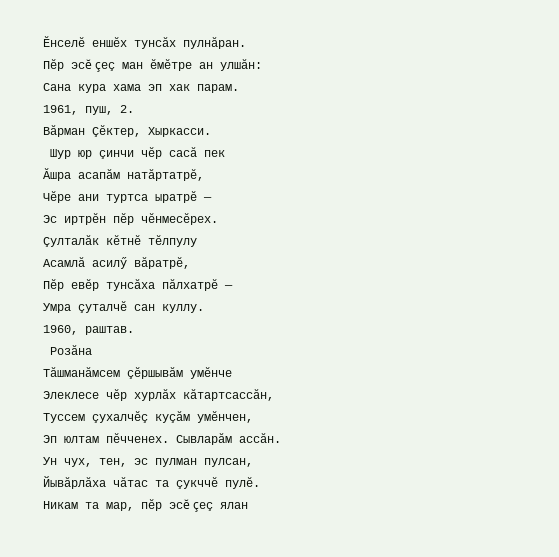Ĕнселĕ еншĕх тунсăх пулнăран.
Пĕр эсĕ çеç ман ĕмĕтре ан улшăн:
Сана кура хама эп хак парам.
1961, пуш, 2.
Вăрман Çĕктер, Хыркасси.
 Шур юр çинчи чĕр сасă пек
Ăшра асапăм натăртатрĕ,
Чĕре ани туртса ыратрĕ —
Эс иртрĕн пĕр чĕнмесĕрех.
Çулталăк кĕтнĕ тĕлпулу
Асамлă асилӳ вăратрĕ,
Пĕр евĕр тунсăха пăлхатрĕ —
Умра çуталчĕ сан куллу.
1960, раштав.
 Розăна
Тăшманăмсем çĕршывăм умĕнче
Элеклесе чĕр хурлăх кăтартсассăн,
Туссем çухалчĕç куçăм умĕнчен,
Эп юлтам пĕчченех. Сывларăм ассăн.
Ун чух, тен, эс пулман пулсан,
Йывăрлăха чăтас та çукччĕ пулĕ.
Никам та мар, пĕр эсĕ çеç ялан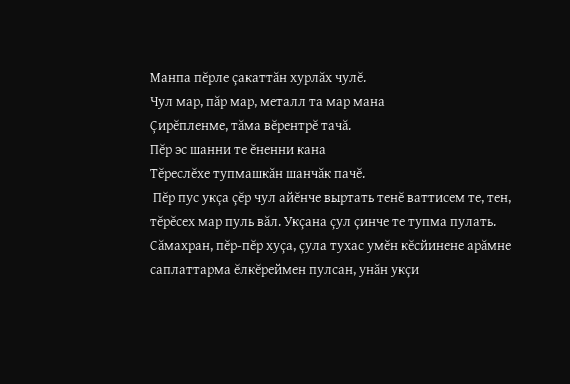Манпа пĕрле çакаттăн хурлăх чулĕ.
Чул мар, пăр мар, металл та мар мана
Çирĕпленме, тăма вĕрентрĕ тачă.
Пĕр эс шанни те ĕненни кана
Тĕреслĕхе тупмашкăн шанчăк пачĕ.
 Пĕр пус укçа çĕр чул айĕнче выртать тенĕ ваттисем те, тен, тĕрĕсех мар пуль вăл. Укçана çул çинче те тупма пулать. Сăмахран, пĕр-пĕр хуçа, çула тухас умĕн кĕсйинене арăмне саплаттарма ĕлкĕреймен пулсан, унăн укçи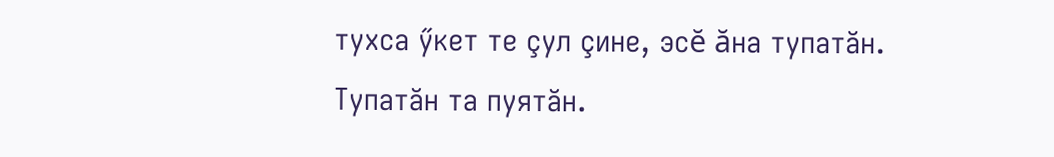тухса ӳкет те çул çине, эсĕ ăна тупатăн. Тупатăн та пуятăн.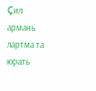Çил армань лартма та юрать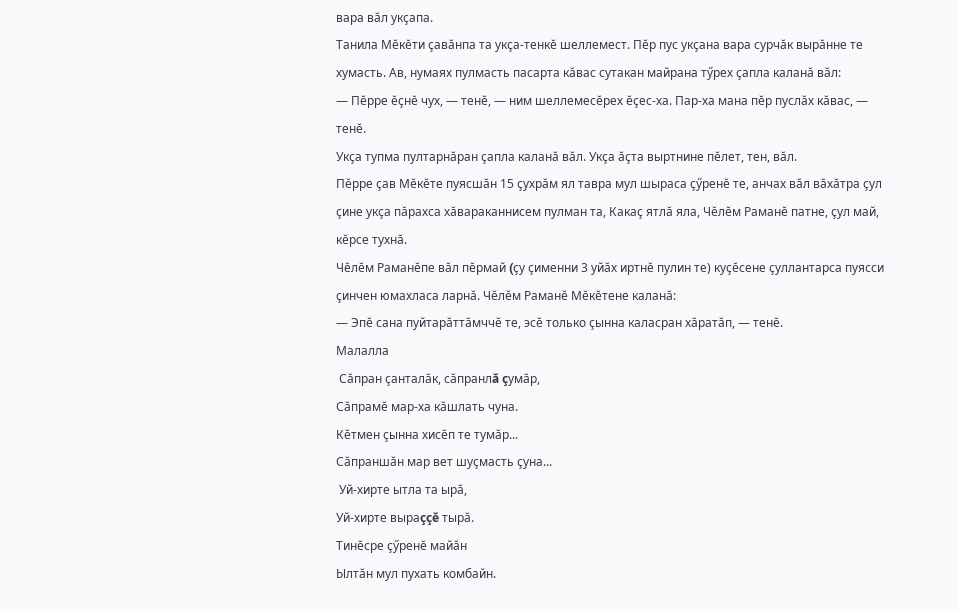вара вăл укçапа.
Танила Мĕкĕти çавăнпа та укçа-тенкĕ шеллемест. Пĕр пус укçана вара сурчăк вырăнне те хумасть. Ав, нумаях пулмасть пасарта кăвас сутакан майрана тӳрех çапла каланă вăл:
— Пĕрре ĕçнĕ чух, — тенĕ, — ним шеллемесĕрех ĕçес-ха. Пар-ха мана пĕр пуслăх кăвас, — тенĕ.
Укçа тупма пултарнăран çапла каланă вăл. Укçа ăçта выртнине пĕлет, тен, вăл.
Пĕрре çав Мĕкĕте пуясшăн 15 çухрăм ял тавра мул шыраса çӳренĕ те, анчах вăл вăхăтра çул çине укçа пăрахса хăвараканнисем пулман та, Какаç ятлă яла, Чĕлĕм Раманĕ патне, çул май, кĕрсе тухнă.
Чĕлĕм Раманĕпе вăл пĕрмай (çу çименни 3 уйăх иртнĕ пулин те) куçĕсене çуллантарса пуясси çинчен юмахласа ларнă. Чĕлĕм Раманĕ Мĕкĕтене каланă:
— Эпĕ сана пуйтарăттăмччĕ те, эсĕ только çынна каласран хăратăп, — тенĕ.
Малалла
 Сăпран çанталăк, сăпранлă çумăр,
Сăпрамĕ мар-ха кăшлать чуна.
Кĕтмен çынна хисĕп те тумăр...
Сăпраншăн мар вет шуçмасть çуна...
 Уй-хирте ытла та ырă,
Уй-хирте выраççĕ тырă.
Тинĕсре çӳренĕ майăн
Ылтăн мул пухать комбайн.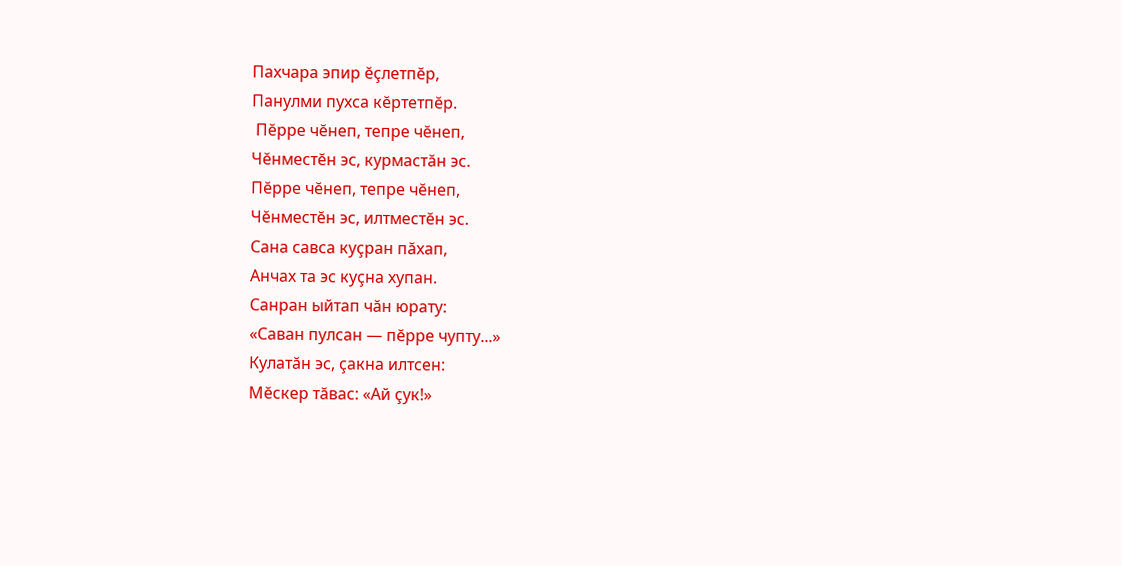Пахчара эпир ĕçлетпĕр,
Панулми пухса кĕртетпĕр.
 Пĕрре чĕнеп, тепре чĕнеп,
Чĕнместĕн эс, курмастăн эс.
Пĕрре чĕнеп, тепре чĕнеп,
Чĕнместĕн эс, илтместĕн эс.
Сана савса куçран пăхап,
Анчах та эс куçна хупан.
Санран ыйтап чăн юрату:
«Саван пулсан — пĕрре чупту...»
Кулатăн эс, çакна илтсен:
Мĕскер тăвас: «Ай çук!»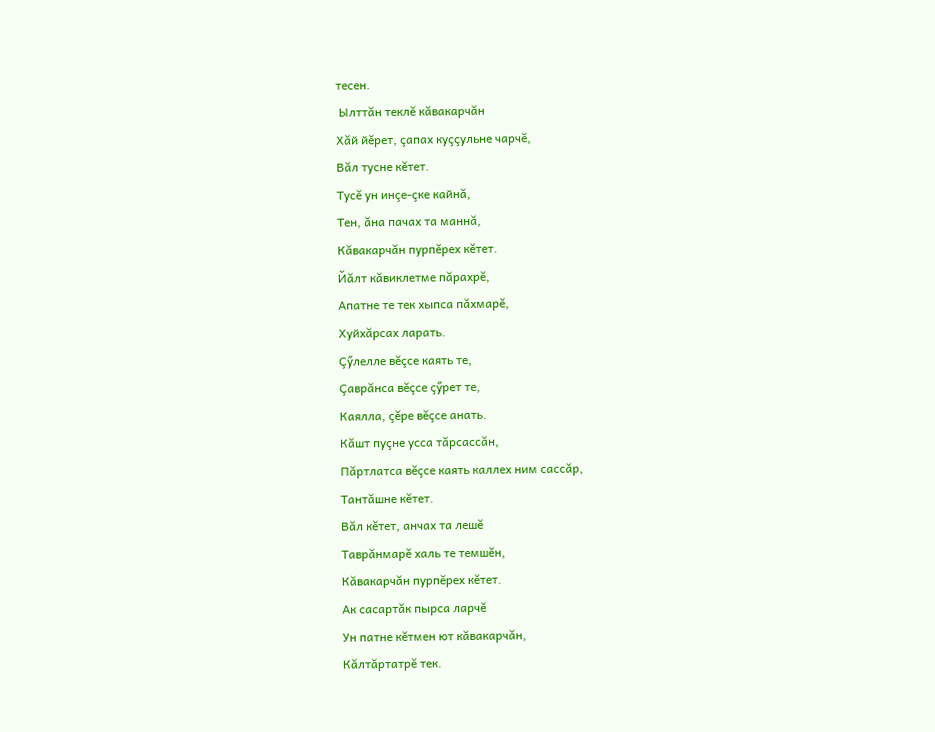тесен.
 Ылттăн теклĕ кăвакарчăн
Хăй йĕрет, çапах куççульне чарчĕ,
Вăл тусне кĕтет.
Тусĕ ун инçе-çке кайнă,
Тен, ăна пачах та маннă,
Кăвакарчăн пурпĕрех кĕтет.
Йăлт кăвиклетме пăрахрĕ,
Апатне те тек хыпса пăхмарĕ,
Хуйхăрсах ларать.
Çӳлелле вĕçсе каять те,
Çаврăнса вĕçсе çӳрет те,
Каялла, çĕре вĕçсе анать.
Кăшт пуçне усса тăрсассăн,
Пăртлатса вĕçсе каять каллех ним сассăр,
Тантăшне кĕтет.
Вăл кĕтет, анчах та лешĕ
Таврăнмарĕ халь те темшĕн,
Кăвакарчăн пурпĕрех кĕтет.
Ак сасартăк пырса ларчĕ
Ун патне кĕтмен ют кăвакарчăн,
Кăлтăртатрĕ тек.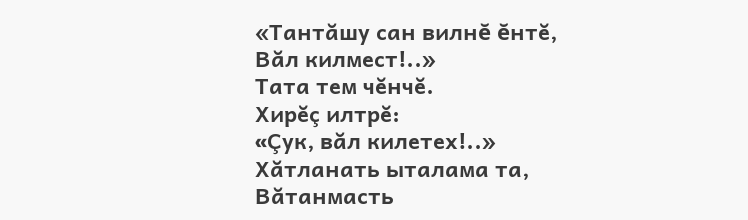«Тантăшу сан вилнĕ ĕнтĕ,
Вăл килмест!..»
Тата тем чĕнчĕ.
Хирĕç илтрĕ:
«Çук, вăл килетех!..»
Хăтланать ыталама та,
Вăтанмасть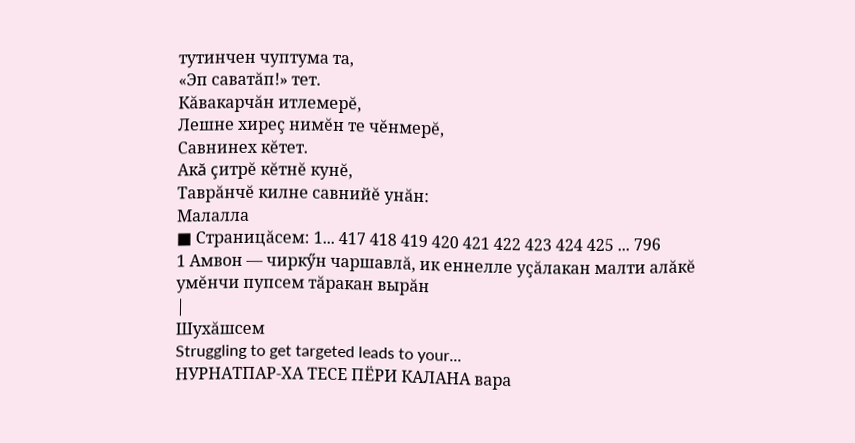тутинчен чуптума та,
«Эп саватăп!» тет.
Кăвакарчăн итлемерĕ,
Лешне хиреç нимĕн те чĕнмерĕ,
Савнинех кĕтет.
Акă çитрĕ кĕтнĕ кунĕ,
Таврăнчĕ килне савнийĕ унăн:
Малалла
■ Страницăсем: 1... 417 418 419 420 421 422 423 424 425 ... 796
1 Амвон — чиркӳн чаршавлă, ик еннелле уçăлакан малти алăкĕ умĕнчи пупсем тăракан вырăн
|
Шухăшсем
Struggling to get targeted leads to your...
НУРНАТПАР-ХА ТЕСЕ ПЁРИ КАЛАНА вара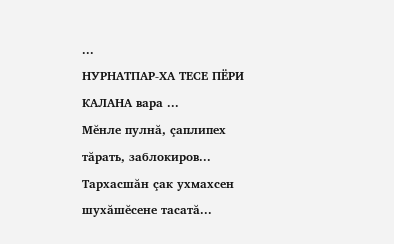...
НУРНАТПАР-ХА ТЕСЕ ПЁРИ КАЛАНА вара ...
Мĕнле пулнă, çаплипех тăрать, заблокиров...
Тархасшăн çак ухмахсен шухăшĕсене тасатă...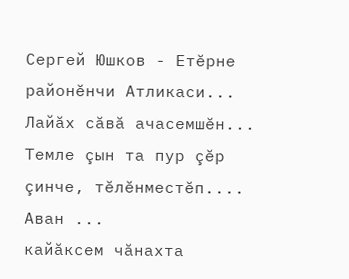Сергей Юшков - Етĕрне районĕнчи Атликаси...
Лайăх сăвă ачасемшĕн...
Темле çын та пур çĕр çинче, тĕлĕнместĕп....
Аван ...
кайăксем чăнахта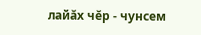лайăх чĕр - чунсем